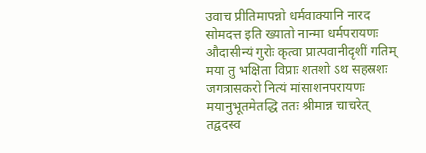उवाच प्रीतिमापन्नो धर्मवाक्यानि नारद
सोमदत्त इति ख्यातो नान्मा धर्मपरायणः
औदासीन्यं गुरोः कृत्वा प्रात्पवानीदृशीं गतिम्
मया तु भक्षिता विप्राः शतशो ऽथ सहस्रशः
जगत्रासकरो नित्यं मांसाशनपरायणः
मयानुभूतमेतद्धि ततः श्रीमान्न चाचरेत्
तद्वदस्व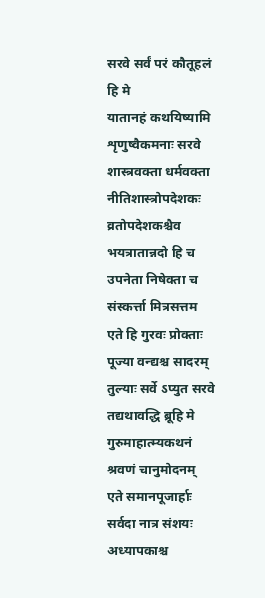सरवे सर्वं परं कौतूहलं हि मे
यातानहं कथयिष्यामि शृणुष्वैकमनाः सरवे
शास्त्रवक्ता धर्मवक्ता नीतिशास्त्रोपदेशकः
व्रतोपदेशकश्चैव भयत्रातान्नदो हि च
उपनेता निषेक्ता च संस्कर्त्ता मित्रसत्तम
एते हि गुरवः प्रोक्ताः पूज्या वन्द्यश्च सादरम्
तुल्याः सर्वे ऽप्युत सरवे तद्यथावद्धि ब्रूहि मे
गुरुमाहात्म्यकथनं श्रवणं चानुमोदनम्
एते समानपूजार्हाः सर्वदा नात्र संशयः
अध्यापकाश्च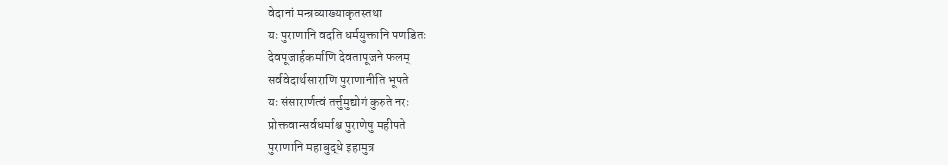वेदानां मन्त्रव्याख्याकृतस्तथा
यः पुराणानि वदति धर्मयुक्तानि पणडितः
देवपूजार्हकर्माणि देवतापूजने फलम्
सर्ववेदार्थसाराणि पुराणानीति भूपते
यः संसारार्णत्वं तर्त्तुमुद्योगं कुरुते नरः
प्रोक्तवान्सर्वधर्माश्च पुराणेषु महीपते
पुराणानि महाबुद्धे इहामुत्र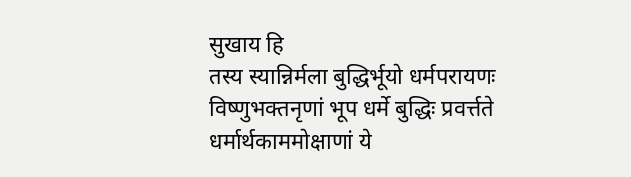सुखाय हि
तस्य स्यान्निर्मला बुद्धिर्भूयो धर्मपरायणः
विष्णुभक्तनृणां भूप धर्मे बुद्धिः प्रवर्त्तते
धर्मार्थकाममोक्षाणां ये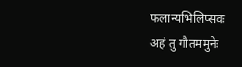फलान्यभिलिप्सवः
अहं तु गौतममुनेः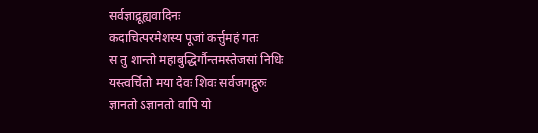सर्वज्ञाद्रूह्यवादिनः
कदाचित्परमेशस्य पूजां कर्त्तुमहं गतः
स तु शान्तो महाबुद्धिर्गौन्तमस्तेजसां निधिः
यस्त्वर्चितो मया देवः शिवः सर्वजगद्गुरुः
ज्ञानतो ऽज्ञानतो वापि यो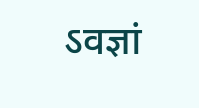ऽवज्ञां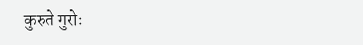कुरुते गुरोः